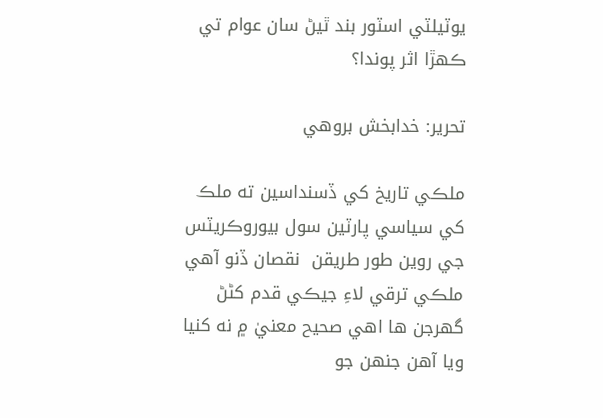يوٽيلٽي اسٽور بند ٿيڻ سان عوام تي ڪھڙا اثر پوندا؟

تحرير: خدابخش بروھي

ملڪي تاريخ کي ڏسنداسين ته ملڪ کي سياسي پارٽين سول بيوروڪريٽس جي روين طور طريقن  نقصان ڏنو آھي ملڪي ترقي لاءِ جيڪي قدم کڻڻ گھرجن ھا اھي صحيح معنيٰ ۾ نه کنيا ويا آھن جنھن جو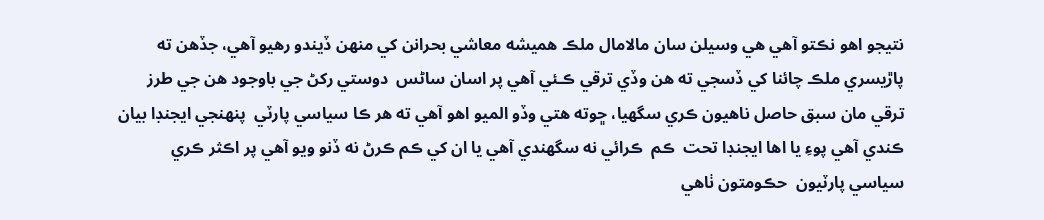نتيجو اھو نڪتو آھي ھي وسيلن سان مالامال ملڪ هميشه معاشي بحرانن کي منھن ڏيندو رھيو آهي، جڏھن ته پاڙيسري ملڪ چائنا کي ڏسجي ته ھن وڏي ترقي ڪـئي آھي پر اسان ساڻس  دوستي رکڻ جي باوجود ھن جي طرز ترقي مان سبق حاصل ناھيون ڪري سگھيا، ڇوته ھتي وڏو الميو اھو آھي ته ھر ڪا سياسي پارٽي  پنھنجي ايجنڊا بيان ڪندي آھي پوءِ يا اھا ايجنڊا تحت  ڪم  ڪرائي نه سگھندي آھي يا ان کي ڪم ڪرڻ نه ڏنو ويو آھي پر اڪثر ڪري  سياسي پارٽيون  حڪومتون ٺاھي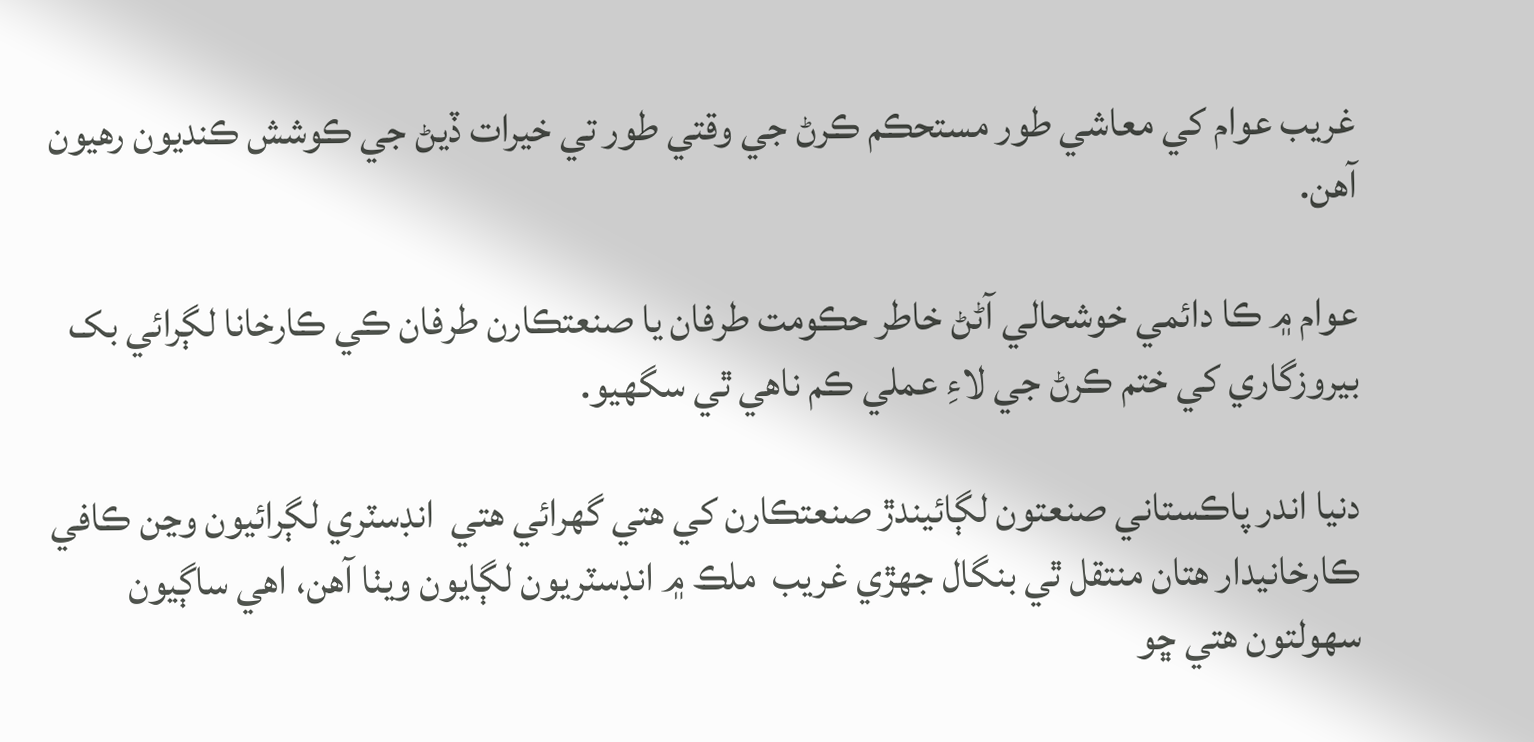غريب عوام کي معاشي طور مستحڪم ڪرڻ جي وقتي طور تي خيرات ڏيڻ جي ڪوشش ڪنديون رھيون آھن.

عوام ۾ ڪا دائمي خوشحالي آڻڻ خاطر حڪومت طرفان يا صنعتڪارن طرفان ڪي ڪارخانا لڳرائي بک بيروزگاري کي ختم ڪرڻ جي لاءِ عملي ڪم ناھي ٿي سگھيو.

دنيا اندر پاڪستاني صنعتون لڳائيندڙ صنعتڪارن کي ھتي گھرائي ھتي  انڊسٽري لڳرائيون وڃن ڪافي ڪارخانيدار ھتان منتقل ٿي بنگال جھڙي غريب  ملڪ ۾ انڊسٽريون لڳايون ويٺا آھن، اھي ساڳيون سھولتون ھتي ڇو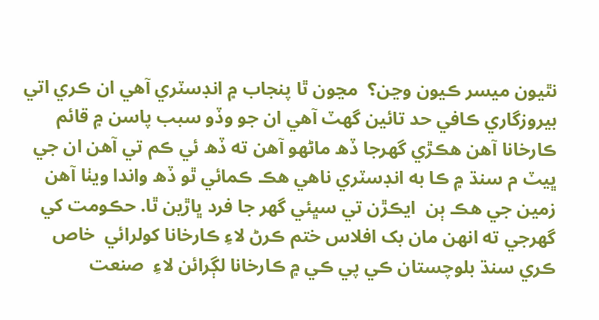نٿيون ميسر ڪيون وڃن؟  مڃون ٿا پنجاب ۾ انڊسٽري آھي ان ڪري اتي بيروزگاري ڪافي حد تائين گھٽ آھي ان جو وڏو سبب پاسن ۾ قائم ڪارخانا آھن ھڪڙي گھرجا ڏھ ماڻھو آھن ته ڏھ ئي ڪم تي آھن ان جي ڀيٽ م سنڌ ۾ ڪا به انڊسٽري ناھي ھڪ ڪمائي ٿو ڏھ واندا ويٺا آھن زمين جي ھڪ ٻن  ايڪڙن تي سڀئي گھر جا فرد ڀاڙين ٿا. حڪومت کي گھرجي ته انھن مان بک افلاس ختم ڪرڻ لاءِ ڪارخانا کولرائي  خاص ڪري سنڌ بلوچستان ڪي پي ڪي ۾ ڪارخانا لڳرائن لاءِ  صنعت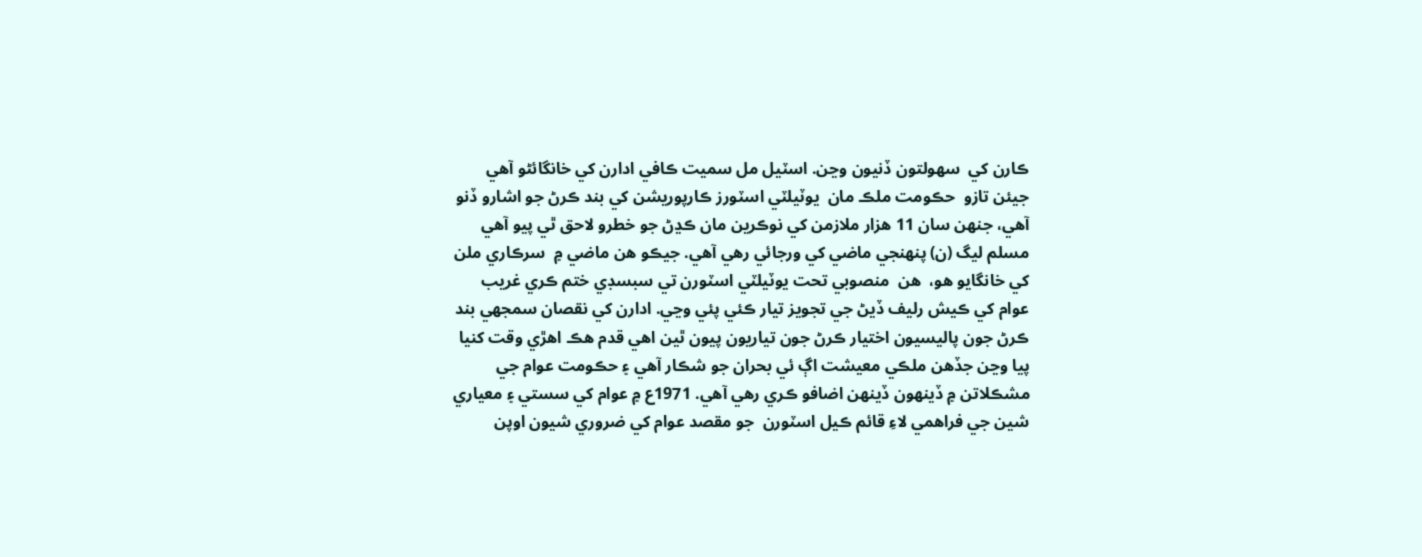ڪارن کي  سھولتون ڏنيون وڃن. اسٽيل مل سميت ڪافي ادارن کي خانگائڻو آھي جيئن تازو  حڪومت ملڪ مان  يوٽيلٽي اسٽورز ڪارپوريشن کي بند ڪرڻ جو اشارو ڏنو آهي، جنهن سان 11 هزار ملازمن کي نوڪرين مان ڪڍڻ جو خطرو لاحق ٿي پيو آهي مسلم ليگ (ن) پنھنجي ماضي کي ورجائي رھي آھي. جيڪو ھن ماضي ۾  سرڪاري ملن کي خانگايو ھو،  ھن  منصوبي تحت يوٽيلٽي اسٽورن تي سبسڊي ختم ڪري غريب عوام کي ڪيش رليف ڏيڻ جي تجويز تيار ڪئي پئي وڃي. ادارن کي نقصان سمجھي بند ڪرڻ جون پاليسيون اختيار ڪرڻ جون تياريون پيون ٿين اهي قدم هڪ اهڙي وقت کنيا پيا وڃن جڏهن ملڪي معيشت اڳ ئي بحران جو شڪار آهي ۽ حڪومت عوام جي مشڪلاتن ۾ ڏينهون ڏينهن اضافو ڪري رهي آهي. 1971ع ۾ عوام کي سستي ۽ معياري شين جي فراهمي لاءِ قائم ڪيل اسٽورن  جو مقصد عوام کي ضروري شيون اوپن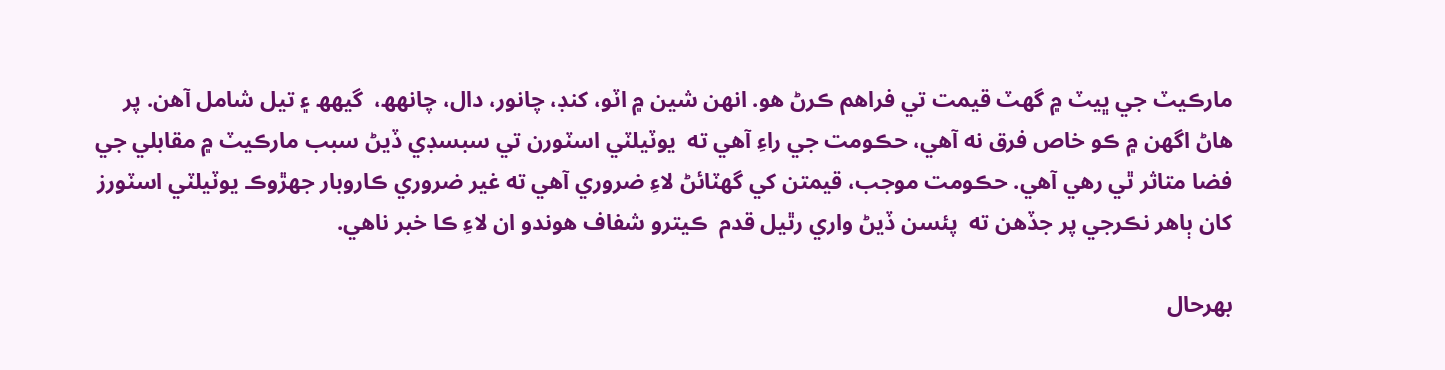مارڪيٽ جي ڀيٽ ۾ گهٽ قيمت تي فراهم ڪرڻ هو. انهن شين ۾ اٽو، کنڊ، چانور، دال، چانهھ،  گيهھ ۽ تيل شامل آهن. پر هاڻ اگھن ۾ ڪو خاص فرق نه آھي، حڪومت جي راءِ آهي ته  يوٽيلٽي اسٽورن تي سبسڊي ڏيڻ سبب مارڪيٽ ۾ مقابلي جي فضا متاثر ٿي رهي آهي. حڪومت موجب، قيمتن کي گهٽائڻ لاءِ ضروري آهي ته غير ضروري ڪاروبار جهڙوڪ يوٽيلٽي اسٽورز کان ٻاهر نڪرجي پر جڏهن ته  پئسن ڏيڻ واري رٿيل قدم  ڪيترو شفاف ھوندو ان لاءِ ڪا خبر ناھي.

بھرحال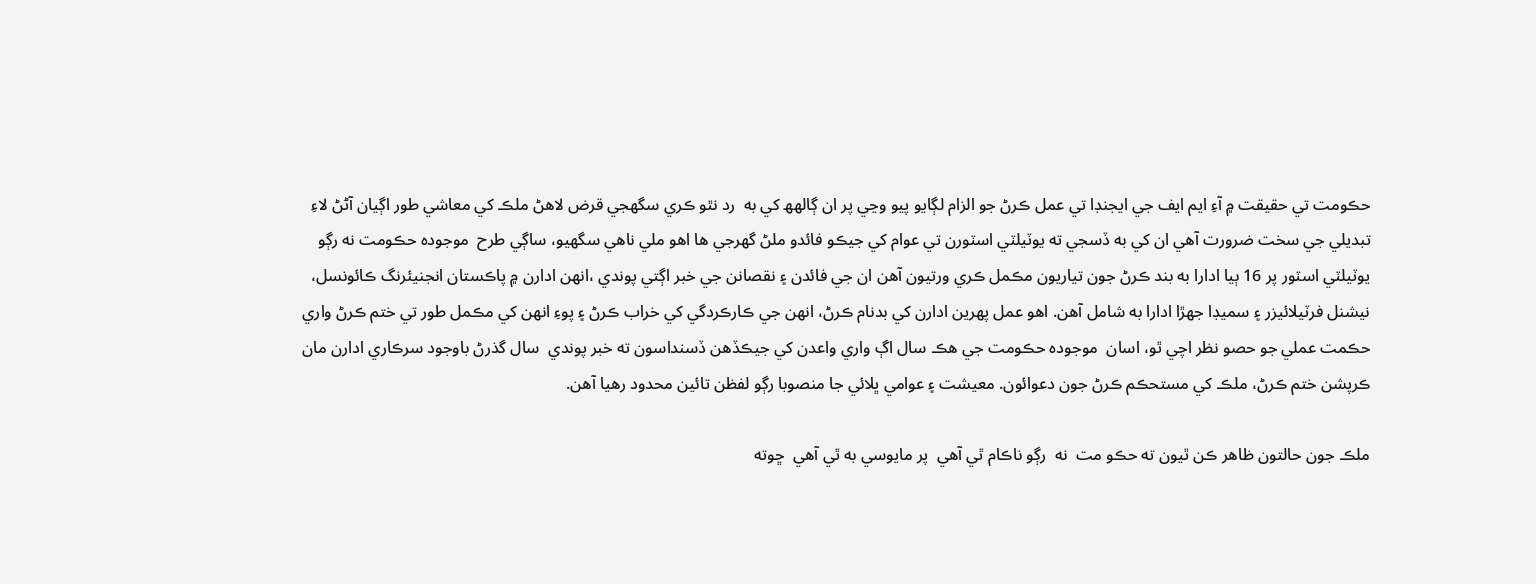حڪومت تي حقيقت ۾ آءِ ايم ايف جي ايجنڊا تي عمل ڪرڻ جو الزام لڳايو پيو وڃي پر ان ڳالهھ کي به  رد نٿو ڪري سگھجي قرض لاھڻ ملڪ کي معاشي طور اڳيان آڻڻ لاءِ تبديلي جي سخت ضرورت آھي ان کي به ڏسجي ته يوٽيلٽي اسٽورن تي عوام کي جيڪو فائدو ملڻ گھرجي ھا اھو ملي ناھي سگھيو، ساڳي طرح  موجوده حڪومت نه رڳو يوٽيلٽي اسٽور پر 16 ٻيا ادارا به بند ڪرڻ جون تياريون مڪمل ڪري ورتيون آهن ان جي فائدن ۽ نقصانن جي خبر اڳتي پوندي ،انھن ادارن ۾ پاڪستان انجنيئرنگ ڪائونسل، نيشنل فرٽيلائيزر ۽ سميڊا جهڙا ادارا به شامل آهن. اهو عمل پهرين ادارن کي بدنام ڪرڻ، انهن جي ڪارڪردگي کي خراب ڪرڻ ۽ پوءِ انهن کي مڪمل طور تي ختم ڪرڻ واري حڪمت عملي جو حصو نظر اچي ٿو، اسان  موجودہ حڪومت جي ھڪ سال اڳ واري واعدن کي جيڪڏهن ڏسنداسون ته خبر پوندي  سال گذرڻ باوجود سرڪاري ادارن مان ڪرپشن ختم ڪرڻ، ملڪ کي مستحڪم ڪرڻ جون دعوائون. معيشت ۽ عوامي ڀلائي جا منصوبا رڳو لفظن تائين محدود رھيا آهن.

ملڪ جون حالتون ظاهر ڪن ٿيون ته حڪو مت  نه  رڳو ناڪام ٿي آھي  پر مايوسي به ٿي آھي  ڇوته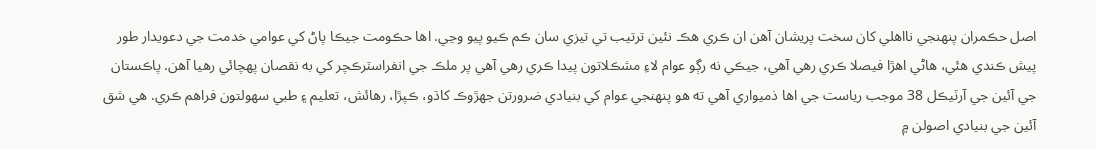اصل حڪمران پنهنجي نااهلي کان سخت پريشان آهن ان ڪري هڪ نئين ترتيب تي تيزي سان ڪم ڪيو پيو وڃي. اها حڪومت جيڪا پاڻ کي عوامي خدمت جي دعويدار طور پيش ڪندي هئي، هاڻي اهڙا فيصلا ڪري رهي آهي، جيڪي نه رڳو عوام لاءِ مشڪلاتون پيدا ڪري رهي آهي پر ملڪ جي انفراسٽرڪچر کي به نقصان پهچائي رهيا آهن. پاڪستان جي آئين جي آرٽيڪل 38 موجب رياست جي اها ذميواري آهي ته هو پنهنجي عوام کي بنيادي ضرورتن جهڙوڪ کاڌو، ڪپڙا، رهائش، تعليم ۽ طبي سهولتون فراهم ڪري. هي شق آئين جي بنيادي اصولن ۾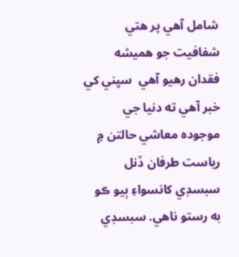شامل آهي پر ھتي شفافيت جو ھميشه فقدان رھيو آھي  سڀني کي خبر آهي ته دنيا جي موجوده معاشي حالتن ۾ رياست طرفان ڏنل سبسڊي کانسواءِ ٻيو ڪو به رستو ناهي. سبسڊي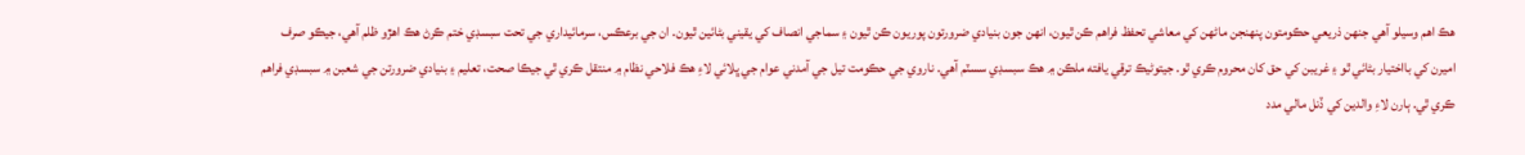هڪ اهم وسيلو آهي جنهن ذريعي حڪومتون پنهنجن ماڻهن کي معاشي تحفظ فراهم ڪن ٿيون، انهن جون بنيادي ضرورتون پوريون ڪن ٿيون ۽ سماجي انصاف کي يقيني بڻائين ٿيون. ان جي برعڪس، سرمائيداري جي تحت سبسڊي ختم ڪرڻ هڪ اهڙو ظلم آهي، جيڪو صرف اميرن کي بااختيار بڻائي ٿو ۽ غريبن کي حق کان محروم ڪري ٿو. جيتوڻيڪ ترقي يافته ملڪن ۾ هڪ سبسڊي سسٽم آهي. ناروي جي حڪومت تيل جي آمدني عوام جي ڀلائي لاءِ هڪ فلاحي نظام ۾ منتقل ڪري ٿي جيڪا صحت، تعليم ۽ بنيادي ضرورتن جي شعبن ۾ سبسڊي فراهم ڪري ٿي. ٻارن لاءِ والدين کي ڏنل مالي مدد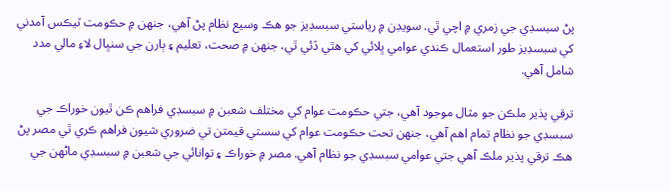پڻ سبسڊي جي زمري ۾ اچي ٿي. سويڊن ۾ رياستي سبسڊيز جو هڪ وسيع نظام پڻ آهي، جنهن ۾ حڪومت ٽيڪس آمدني کي سبسڊيز طور استعمال ڪندي عوامي ڀلائي کي هٿي ڏئي ٿي، جنهن ۾ صحت، تعليم ۽ ٻارن جي سنڀال لاءِ مالي مدد شامل آهي.

ترقي پذير ملڪن جو مثال موجود آهي، جتي حڪومت عوام کي مختلف شعبن ۾ سبسڊي فراهم ڪن ٿيون خوراڪ جي سبسڊي جو نظام تمام اهم آهي، جنهن تحت حڪومت عوام کي سستي قيمتن تي ضروري شيون فراهم ڪري ٿي مصر پڻ هڪ ترقي پذير ملڪ آهي جتي عوامي سبسڊي جو نظام آهي. مصر ۾ خوراڪ ۽ توانائي جي شعبن ۾ سبسڊي ماڻهن جي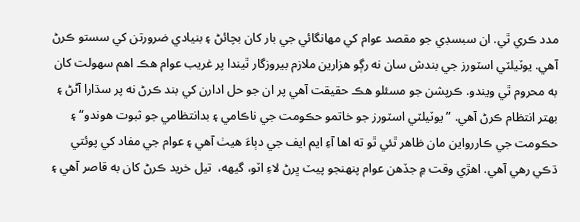مدد ڪري ٿي. ان سبسڊي جو مقصد عوام کي مهانگائي جي بار کان بچائڻ ۽ بنيادي ضرورتن کي سستو ڪرڻ آهي. يوٽيلٽي اسٽورز جي بندش سان نه رڳو هزارين ملازم بيروزگار ٿيندا پر غريب عوام هڪ اهم سهولت کان به محروم ٿي ويندو. ڪرپشن جو مسئلو هڪ حقيقت آهي پر ان جو حل ادارن کي بند ڪرڻ نه پر سڌارا آڻڻ ۽ بهتر انتظام ڪرڻ آهي. ”يوٽيلٽي اسٽورز جو خاتمو حڪومت جي ناڪامي ۽ بدانتظامي جو ثبوت هوندو“ ۽ حڪومت جي ڪاررواين مان ظاهر ٿئي ٿو ته اها آءِ ايم ايف جي دٻاءَ هيٺ آهي ۽ عوام جي مفاد کي پوئتي ڌڪي رهي آهي. اهڙي وقت ۾ جڏهن عوام پنهنجو پيٽ ڀرڻ لاءِ اٽو، گيھه،  تيل خريد ڪرڻ کان به قاصر آهي ۽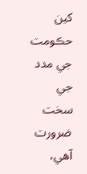کين حڪومت جي مدد جي سخت ضرورت آهي،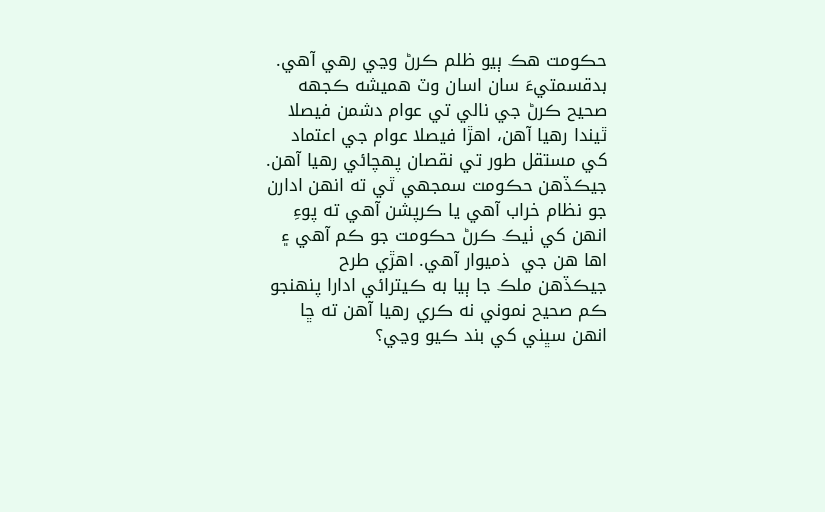حڪومت هڪ ٻيو ظلم ڪرڻ وڃي رهي آهي. بدقسمتيءَ سان اسان وٽ هميشه ڪجھه صحيح ڪرڻ جي نالي تي عوام دشمن فيصلا ٿيندا رهيا آهن، اهڙا فيصلا عوام جي اعتماد کي مستقل طور تي نقصان پهچائي رهيا آهن. جيڪڏهن حڪومت سمجهي ٿي ته انهن ادارن جو نظام خراب آهي يا ڪرپشن آهي ته پوءِ انهن کي ٺيڪ ڪرڻ حڪومت جو ڪم آهي ۽ اها ھن جي  ذميوار آهي. اهڙي طرح جيڪڏهن ملڪ جا ٻيا به ڪيترائي ادارا پنهنجو ڪم صحيح نموني نه ڪري رهيا آهن ته ڇا انهن سڀني کي بند ڪيو وڃي؟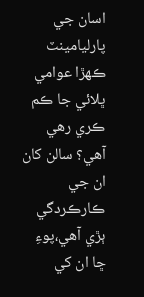اسان جي پارليامينٽ ڪهڙا عوامي ڀلائي جا ڪم ڪري رهي آهي؟ سالن کان ان جي ڪارڪردگي ٻڙي آهي،پوءِ ڇا ان کي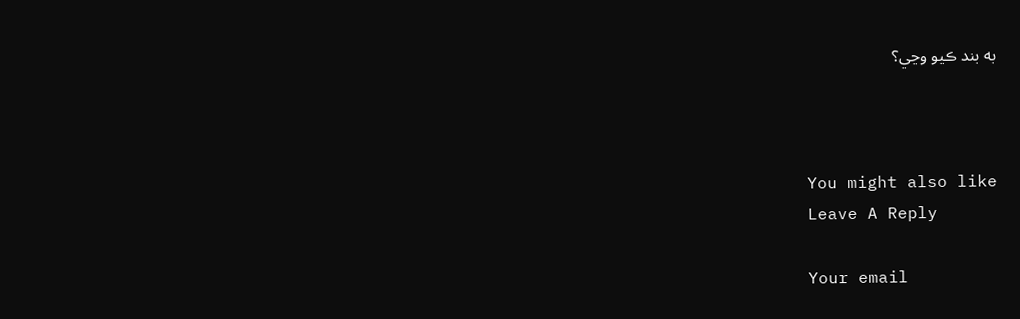به بند ڪيو وڃي؟



You might also like
Leave A Reply

Your email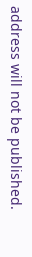address will not be published.